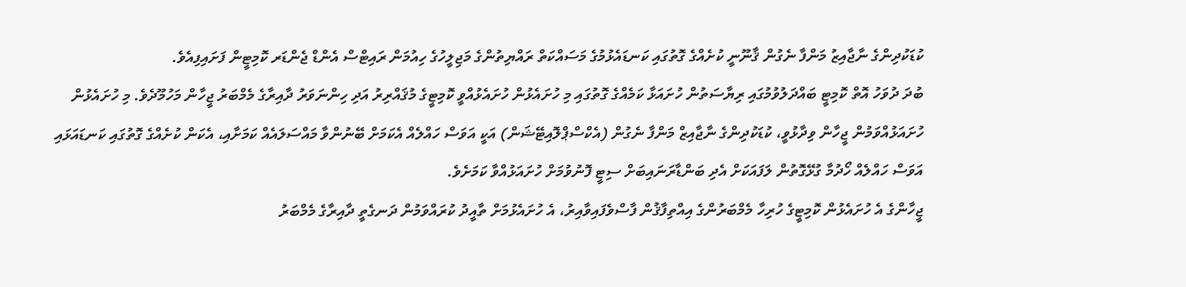ކުޑަކުދިންގެ ނާޖާއިޒު މަންފާ ނެގުން ޤާނޫނީ ކުށެއްގެ ގޮތުގައި ކަނޑައެޅުމުގެ މަސައްކަތް ރައްޔިތުންގެ މަޖިލީހުގެ ހިއުމަން ރައިޓްސް އެންޑް ޖެންޑަރ ކޮމިޓީން ފަށައިފިއެވެ.
ބުދަ ދުވަހު އޮތް ކޮމިޓީ ބައްދަލުވުމުގައި ރިޔާސަތުން ހުށައަޅާ ކަމެއްގެ ގޮތުގައި މި ހުށައެޅުން ހުށައެޅުއްވީ ކޮމިޓީގެ މުޤައްރިރު އަދި ހިންނަވަރު ދާއިރާގެ މެމްބަރު ޖީހާން މަހުމޫދެވެ. މި ހުށައެޅުން ހުށައަޅުއްވަމުން ޖީހާން ވިދާޅުވީ، ކުޑަކުދިންގެ ނާޖާއިޒް މަންފާ ނެގުން (އެކްސްޕްލޮއިޓޭޝަން) އަކީ އަވަސް ހައްލެއް އެކަމަށް ބޭނުންވާ މައްސަލައެއް ކަމަށާއި، އެކަން ކުށެއްގެ ގޮތުގައި ކަނޑައަޅައި އަވަސް ހައްލެއް ހޯދުމާ ގުޅޭގޮތުން ލަފައަކަށް އެދި ބަންޑާރަނައިބަށް ސިޓީ ފޮނުވުމަށް ހުށައަޅުއްވާ ކަމަށެވެ.
ޖީހާންގެ އެ ހުށައެޅުން ކޮމިޓީގެ ހުރިހާ މެމްބަރުންގެ އިއްތިފާޤުން ފާސްވެފައިވާއިރު، އެ ހުށައެޅުމަށް ތާއީދު ކުރައްވަމުން ދަނގެތީ ދާއިރާގެ މެމްބަރު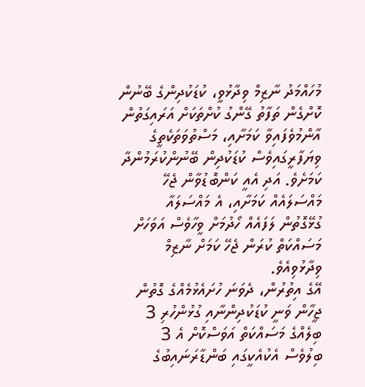މުހައްމަދު ނާޒިމް ވިދާޅުވީ، ކުޑަކުދިންގެ ބޭނުން ކޮށްގެން ތަފާތު ގޭންގު ކުށްތަކަށް އަރައިގަތުން އާންމުވެފައިވާ ކަމަށާއި، މަސްތުވަތަކެތީގެ ވިޔަފާރީގައިވެސް ކުޑަކުދިން ބޭނުންކުރަމުންދާ ކަމަށެވެ. އަދި އެއީ ކަންބޮޑުވާން ޖެހޭ މައްސަލައެއް ކަމަށާއި، އެ މައްސަލައާ ގުޅޭގޮތުން ލަފައެއް ހޯދުމަށް ވީހާވެސް އަވަހަށް މަސައްކަތް ކުރަން ޖެހޭ ކަމަށް ނާޒިމް ވިދާޅުވިއެވެ.
އޭގެ އިތުރުން، ދެވަނަ ހުށައެޅުމެއްގެ ގޮތުން ޖީހާން ވަނީ ކުޑަކުދިންނާއި ގުޅުންހުރި 3 ބިލެއްގެ މަސައްކަތް އަވަސްކޮށް އެ 3 ބިލުވެސް އެކުއެކީގައި ބަންޑާރަނައިބުގެ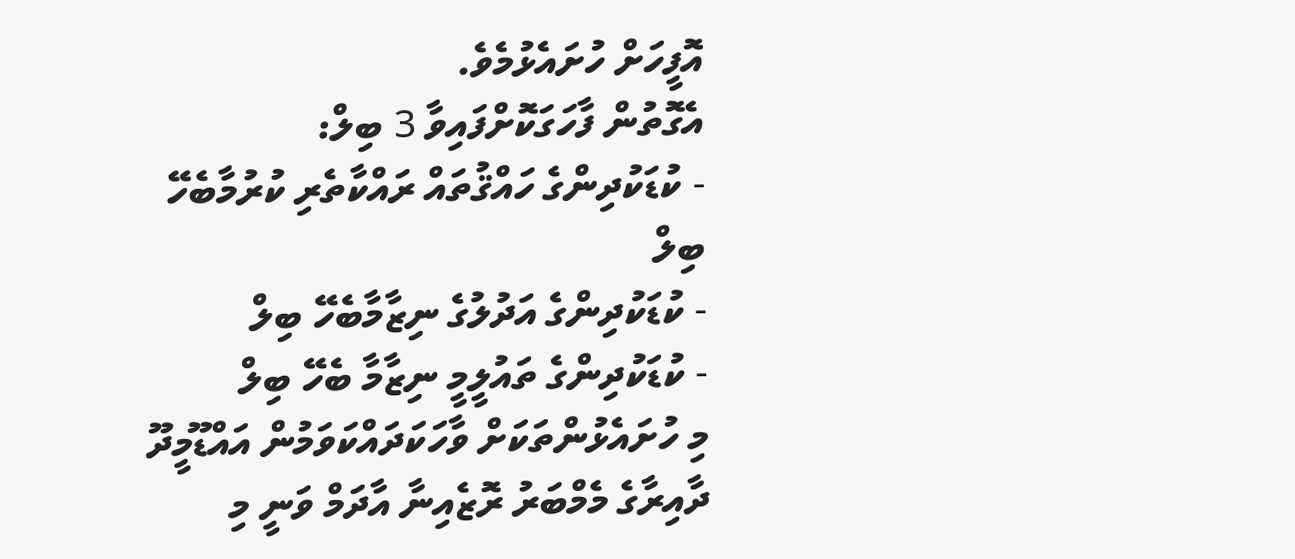އޮފީހަށް ހުށައެޅުމެވެ.
އެގޮތުން ފާހަގަކޮށްފައިވާ 3 ބިލް:
- ކުޑަކުދިންގެ ހައްޤުތައް ރައްކާތެރި ކުރުމާބެހޭ ބިލް
- ކުޑަކުދިންގެ އަދުލުގެ ނިޒާމާބެހޭ ބިލް
- ކުޑަކުދިންގެ ތައުލީމީ ނިޒާމާ ބެހޭ ބިލް
މި ހުށައެޅުންތަކަށް ވާހަކަދައްކަވަމުން އައްޑޫމީދޫ ދާއިރާގެ މެމްބަރު ރޮޒެއިނާ އާދަމް ވަނީ މި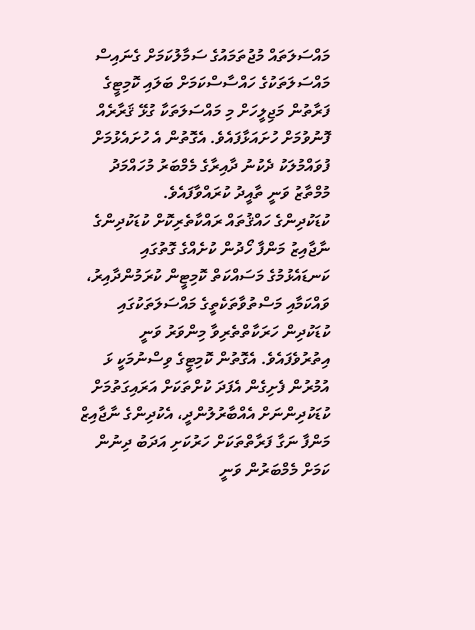މައްސަލަތައް މުޖުތަމައުގެ ސަމާލުކަމަށް ގެނައިސް މައްސަލަތަކުގެ ހައްސާސްކަމަށް ބަލައި ކޮމިޓީގެ ފަރާތުން މަޖިލީހަށް މި މައްސަލަތަކާ ގުޅޭ ޤަރާރެއް ފޮނުވުމަށް ހުށައަޅާފައެވެ. އެގޮތުން އެ ހުށައެޅުމަށް ފުވައްމުލަކު ދެކުނު ދާއިރާގެ މެމްބަރު މުހައްމަދު މުމްތާޒު ވަނީ ތާއީދު ކުރައްވާފައެވެ.
ކުޑަކުދިންގެ ހައްޤުތައް ރައްކާތެރިކޮށް ކުޑަކުދިންގެ ނާޖާއިޒު މަންފާ ހޯދުން ކުށެއްގެ ގޮތުގައި ކަނޑައެޅުމުގެ މަސައްކަތް ކޮމިޓީން ކުރަމުންދާއިރު، ވައްކަމާއި މަސްތުވާތަކެތީގެ މައްސަލަތަކުގައި ކުޑަކުދިން ހަރަކާތްތެރިވާ މިންވަރު ވަނީ އިތުރުވެފައެވެ. އެގޮތުން ކޮމިޓީގެ ވިސްނުމަކީ ޅަ އުމުރުން ފެށިގެން އެފަދަ ކުށްތަކަށް އަރައިގަތުމަށް ކުޑަކުދިންނަށް އެއްބާރުލުންދީ، އެކުދިންގެ ނާޖާއިޒް މަންފާ ނަގާ ފަރާތްތަކަށް ހަރުކަށި އަދަބު ދިނުން ކަމަށް މެމްބަރުން ވަނީ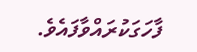ފާހަގަކުރައްވާފައެވެ.